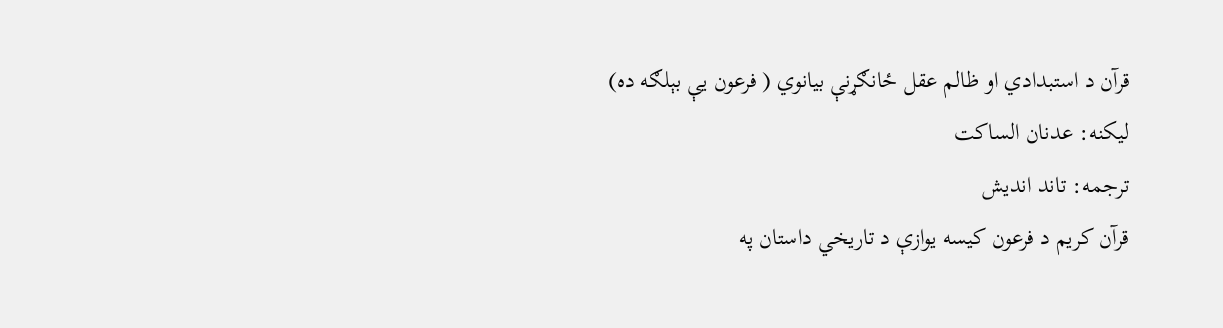قرآن د استبدادي او ظالم عقل ځانګړنې بیانوي ( فرعون يې بېلګه ده)
ليکنه: عدنان الساکت
ترجمه: تاند انديش
قرآن کریم د فرعون کیسه یوازې د تاریخي داستان په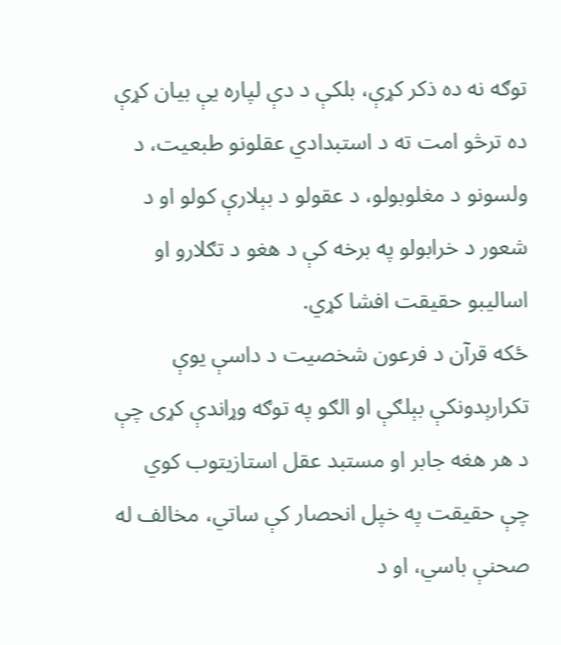توګه نه ده ذکر کړې، بلکې د دې لپاره یې بیان کړې ده ترڅو امت ته د استبدادي عقلونو طبعیت، د ولسونو د مغلوبولو، د عقولو د بېلارې کولو او د شعور د خرابولو په برخه کې د هغو د تګلارو او اساليبو حقیقت افشا کړي.
ځکه قرآن د فرعون شخصیت د داسې یوې تکرارېدونکې بېلګې او الګو په توګه وړاندې کړی چې د هر هغه جابر او مستبد عقل استازیتوب کوي چې حقیقت په خپل انحصار کې ساتي، مخالف له صحنې باسي، او د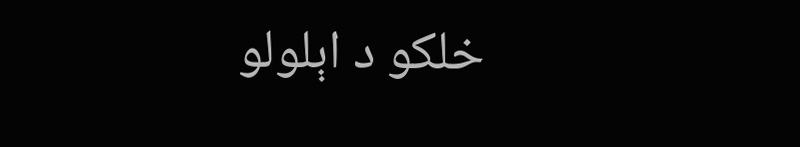خلکو د اېلولو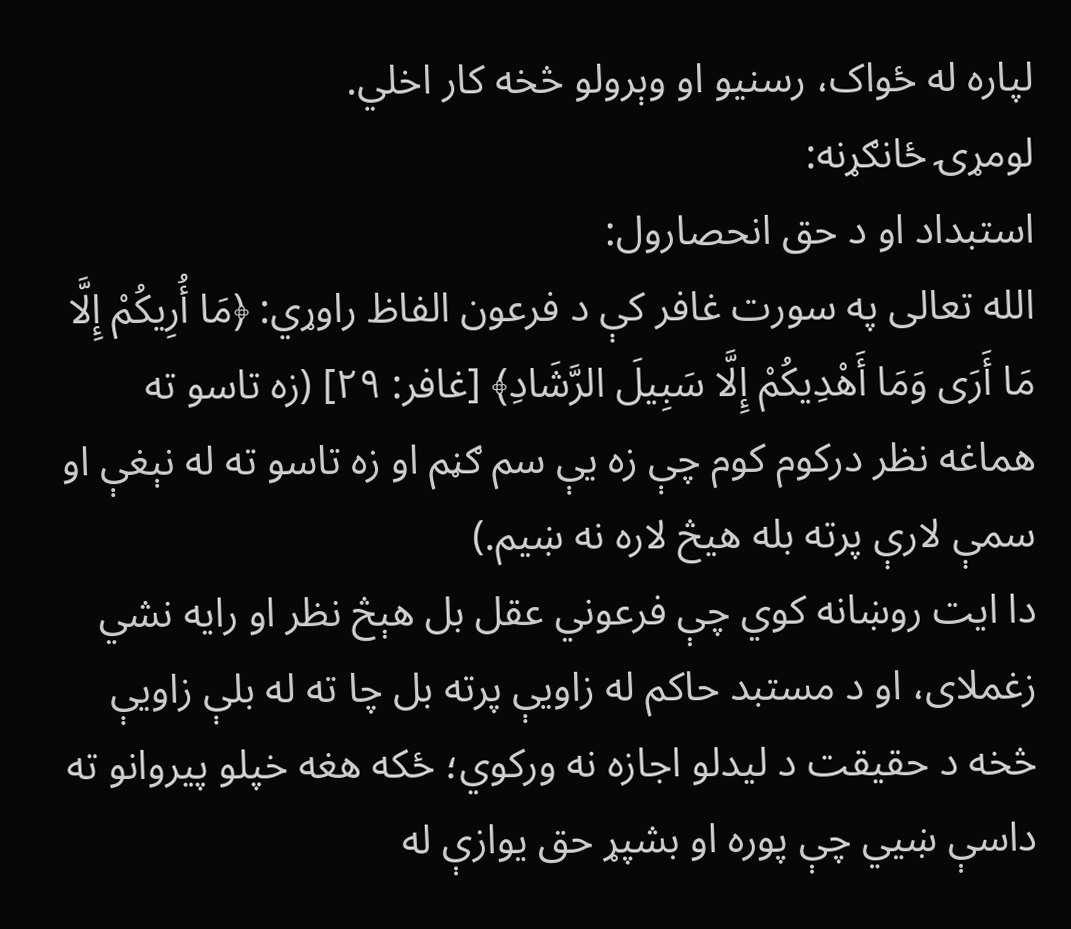لپاره له ځواک، رسنیو او وېرولو څخه کار اخلي.
لومړۍ ځانګړنه:
استبداد او د حق انحصارول:
الله تعالی په سورت غافر کې د فرعون الفاظ راوړي: ﴿مَا أُرِيكُمْ إِلَّا مَا أَرَى وَمَا أَهْدِيكُمْ إِلَّا سَبِيلَ الرَّشَادِ﴾ [غافر: ۲۹] (زه تاسو ته هماغه نظر درکوم کوم چې زه یې سم ګڼم او زه تاسو ته له نېغې او سمې لارې پرته بله هیڅ لاره نه ښيم.)
دا ایت روښانه کوي چې فرعوني عقل بل هېڅ نظر او رایه نشي زغملای، او د مستبد حاکم له زاویې پرته بل چا ته له بلې زاویې څخه د حقیقت د لیدلو اجازه نه ورکوي؛ ځکه هغه خپلو پیروانو ته داسې ښيي چې پوره او بشپړ حق یوازې له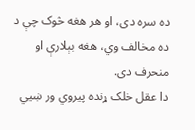ده سره دی، او هر هغه څوک چې د ده مخالف وي، هغه بېلارې او منحرف دی.
دا عقل خلک ړنده پيروي ور ښيي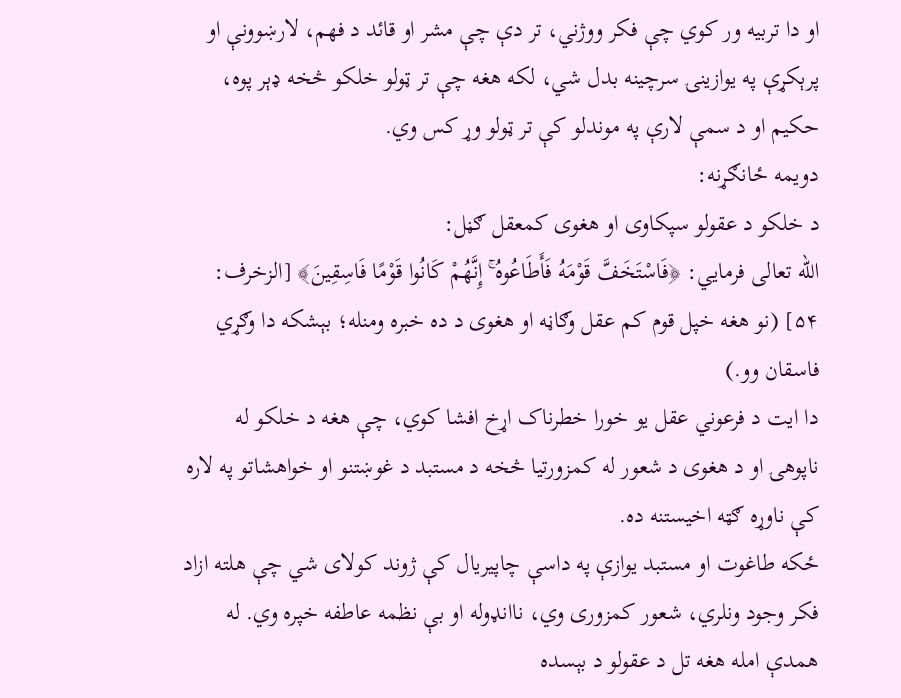او دا تربيه ور کوي چې فکر ووژني، تر دې چې مشر او قائد د فهم، لارښوونې او پرېکړې په یوازینۍ سرچینه بدل شي، لکه هغه چې تر ټولو خلکو څخه ډېر پوه، حکیم او د سمې لارې په موندلو کې تر ټولو وړ کس وي.
دویمه ځانګړنه:
د خلکو د عقولو سپکاوی او هغوی کمعقل ګڼل:
الله تعالی فرمایي: ﴿فَاسْتَخَفَّ قَوْمَهُ فَأَطَاعُوهُ ۚ إِنَّهُمْ كَانُوا قَوْمًا فَاسِقِينَ﴾ [الزخرف: ۵۴] (نو هغه خپل قوم کم عقل وګاڼه او هغوی د ده خبره ومنله؛ بېشکه دا وګړي فاسقان وو.)
دا ایت د فرعوني عقل یو خورا خطرناک اړخ افشا کوي، چې هغه د خلکو له ناپوهۍ او د هغوی د شعور له کمزورتیا څخه د مستبد د غوښتنو او خواهشاتو په لاره کې ناوړه ګټه اخیستنه ده.
ځکه طاغوت او مستبد یوازې په داسې چاپیریال کې ژوند کولای شي چې هلته ازاد فکر وجود ونلري، شعور کمزوری وي، ناانډوله او بې نظمه عاطفه خپره وي. له همدې امله هغه تل د عقولو د بېسده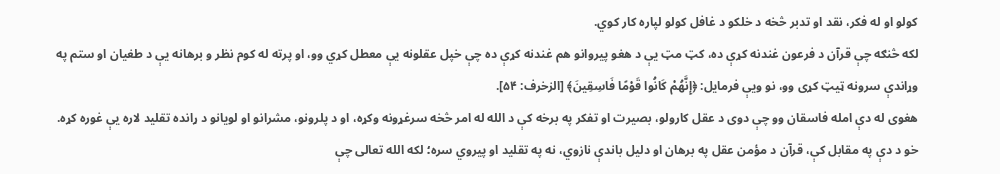کولو او له فکر، نقد او تدبر څخه د خلکو د غافل کولو لپاره کار کوي.
لکه څنګه چې قرآن د فرعون غندنه کړې ده، کټ مټ یې د هغو پیروانو هم غندنه کړې ده چې خپل عقلونه یې معطل کړي وو، او پرته له کوم نظر و برهانه یې د طغیان او ستم په وړاندې سرونه ټیټ کړی وو، نو ویې فرمایل: ﴿إِنَّهُمْ كَانُوا قَوْمًا فَاسِقِينَ﴾ [الزخرف: ۵۴].
هغوی له دې امله فاسقان وو چې دوی د عقل کارولو، بصیرت او تفکر په برخه کې د الله له امر څخه سرغړونه وکړه، او د پلرونو، مشرانو او لویانو د ړانده تقلید لاره یې غوره کړه.
خو د دې په مقابل کې، قرآن د مؤمن عقل په برهان او دلیل باندې نازوي، نه په تقلید او پيروي سره؛ لکه الله تعالی چې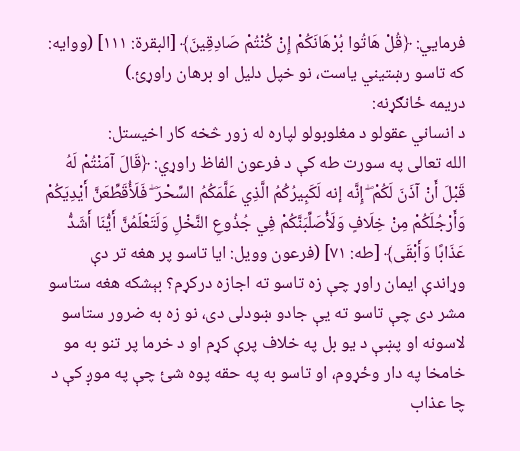فرمایي: ﴿قُلْ هَاتُوا بُرْهَانَكُمْ إِنْ كُنْتُمْ صَادِقِينَ﴾ [البقرة: ۱۱۱] (ووایه: که تاسو رښتیني یاست، نو خپل دلیل او برهان راوړئ.)
دریمه ځانګړنه:
د انساني عقولو د مغلوبولو لپاره له زور څخه کار اخیستل:
الله تعالی په سورت طه کې د فرعون الفاظ راوړي: ﴿قَالَ آمَنْتُمْ لَهُ قَبْلَ أَنْ آذَنَ لَكُمْ ۖ إِنَّه إنه لَكَبِيرُكُمُ الَّذِي عَلَّمَكُمُ السِّحْرَ ۖ فَلَأُقَطِّعَنَّ أَيْدِيَكُمْ وَأَرْجُلَكُمْ مِنْ خِلَافٍ وَلَأُصَلِّبَنَّكُمْ فِي جُذُوعِ النَّخْلِ وَلَتَعْلَمُنَّ أَيُّنَا أَشَدُّ عَذَابًا وَأَبْقَى﴾ [طه: ۷۱] (فرعون وویل: ایا تاسو پر هغه تر دې وړاندې ایمان راوړ چې زه تاسو ته اجازه درکړم؟ بېشکه هغه ستاسو مشر دی چې تاسو ته یې جادو ښودلی دی، نو زه به ضرور ستاسو لاسونه او پښې د یو بل په خلاف پرې کړم او د خرما پر تنو به مو خامخا په دار وځړوم، او تاسو به په حقه پوه شئ چې په موږ کې د چا عذاب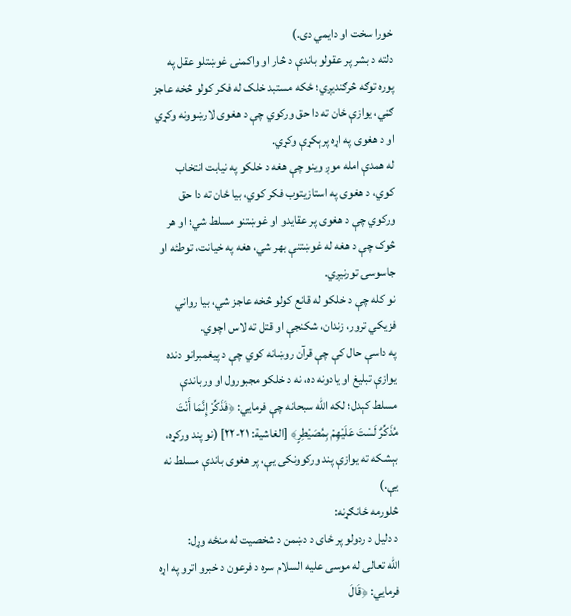خورا سخت او دایمي دی.)
دلته د بشر پر عقولو باندې د څار او واکمنۍ غوښتلو عقل په پوره توګه څرګندیږي؛ ځکه مستبد خلک له فکر کولو څخه عاجز ګڼي، یوازې ځان ته دا حق ورکوي چې د هغوی لارښوونه وکړي او د هغوی په اړه پرېکړې وکړي.
له همدې امله موږ وينو چې هغه د خلکو په نيابت انتخاب کوي، د هغوی په استازیتوب فکر کوي، بیا ځان ته دا حق ورکوي چې د هغوی پر عقایدو او غوښتنو مسلط شي؛ او هر څوک چې د هغه له غوښتنې بهر شي، هغه په خیانت، توطئه او جاسوسۍ تورنیږي.
نو کله چې د خلکو له قانع کولو څخه عاجز شي، بيا رواني فزيکي ترور، زندان، شکنجې او قتل ته لاس اچوي.
په داسې حال کې چې قرآن روښانه کوي چې د پیغمبرانو دنده یوازې تبليغ او یادونه ده، نه د خلکو مجبورول او ورباندې مسلط کېدل؛ لکه الله سبحانه چې فرمایي: ﴿فَذَكِّرْ إِنَّمَا أَنْتَ مُذَكِّرٌ لَسْتَ عَلَيْهِمْ بِمُصَيْطِرٍ﴾ [الغاشية: ۲۱-۲۲] (نو پند ورکړه، بېشکه ته یوازې پند ورکوونکی یې، پر هغوی باندې مسلط نه یې.)
څلورمه ځانګړنه:
د دلیل د ردولو پر ځای د دښمن د شخصیت له منځه وړل:
الله تعالی له موسی عليه السلام سره د فرعون د خبرو اترو په اړه فرمایي: ﴿قَالَ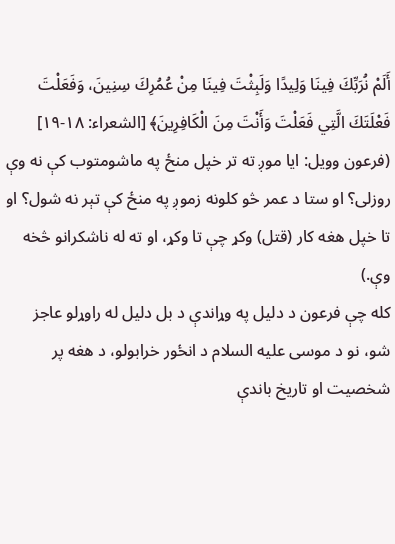أَلَمْ نُرَبِّكَ فِينَا وَلِيدًا وَلَبِثْتَ فِينَا مِنْ عُمُرِكَ سِنِينَ، وَفَعَلْتَ فَعْلَتَكَ الَّتِي فَعَلْتَ وَأَنْتَ مِنَ الْكَافِرِينَ﴾ [الشعراء: ۱۸-۱۹] (فرعون وویل: ایا موږ ته تر خپل منځ په ماشومتوب کې نه وې روزلی؟ او ستا د عمر څو کلونه زموږ په منځ کې تېر نه شول؟ او تا خپل هغه کار (قتل) وکړ چې تا وکړ، او ته له ناشکرانو څخه وې.)
کله چې فرعون د دلیل په وړاندې د بل دليل له راوړلو عاجز شو، نو د موسی عليه السلام د انځور خرابولو، د هغه پر شخصیت او تاریخ باندې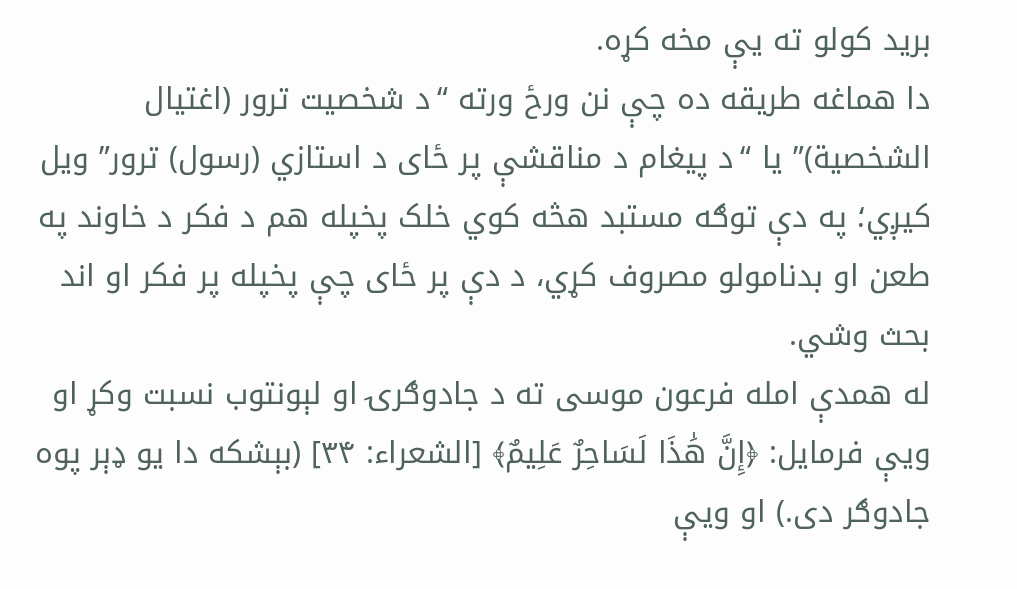برید کولو ته یې مخه کړه.
دا هماغه طریقه ده چې نن ورځ ورته “د شخصیت ترور (اغتيال الشخصية)” یا “د پیغام د مناقشې پر ځای د استازي (رسول) ترور” ویل کیږي؛ په دې توګه مستبد هڅه کوي خلک پخپله هم د فکر د خاوند په طعن او بدنامولو مصروف کړي، د دې پر ځای چې پخپله پر فکر او اند بحث وشي.
له همدې امله فرعون موسی ته د جادوګرۍ او لېونتوب نسبت وکړ او ویې فرمایل: ﴿إِنَّ هَٰذَا لَسَاحِرٌ عَلِيمٌ﴾ [الشعراء: ۳۴] (بېشکه دا یو ډېر پوه جادوګر دی.) او ویې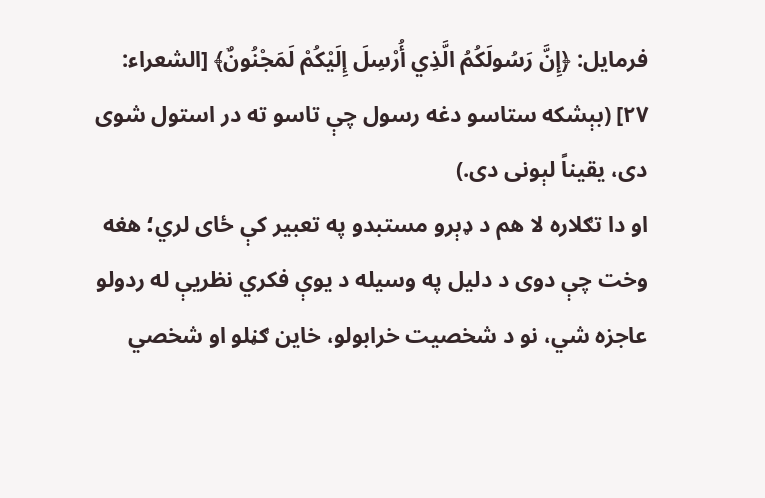فرمایل: ﴿إِنَّ رَسُولَكُمُ الَّذِي أُرْسِلَ إِلَيْكُمْ لَمَجْنُونٌ﴾ [الشعراء: ۲۷] (بېشکه ستاسو دغه رسول چې تاسو ته در استول شوی دی، یقیناً لېونی دی.)
او دا تګلاره لا هم د ډېرو مستبدو په تعبير کې ځای لري؛ هغه وخت چې دوی د دلیل په وسیله د یوې فکري نظريې له ردولو عاجزه شي، نو د شخصیت خرابولو، خاین ګڼلو او شخصي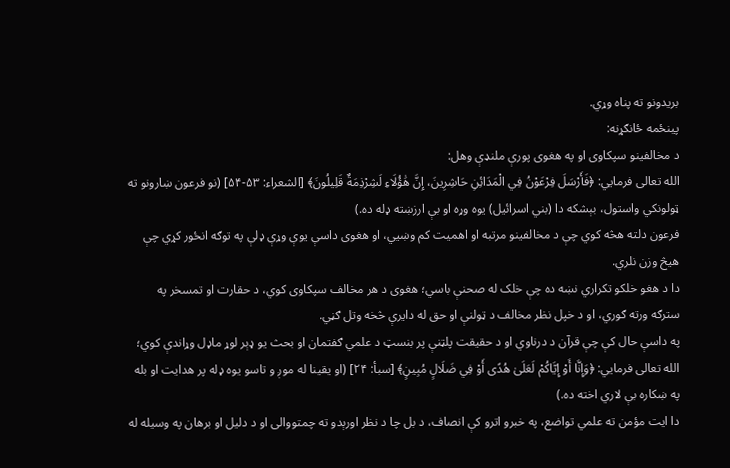بریدونو ته پناه وړي.
پینځمه ځانګړنه:
د مخالفینو سپکاوی او په هغوی پورې ملنډې وهل:
الله تعالی فرمایي: ﴿فَأَرْسَلَ فِرْعَوْنُ فِي الْمَدَائِنِ حَاشِرِينَ، إِنَّ هَٰؤُلَاءِ لَشِرْذِمَةٌ قَلِيلُونَ﴾ [الشعراء: ۵۳-۵۴] (نو فرعون ښارونو ته ټولونکي واستول، بېشکه دا (بني اسرائيل) یوه وړه او بې ارزښته ډله ده.)
فرعون دلته هڅه کوي چې د مخالفینو مرتبه او اهمیت کم وښيي، او هغوی داسې یوې وړې ډلې په توګه انځور کړي چې هیڅ وزن نلري.
دا د هغو خلکو تکراري نښه ده چې خلک له صحنې باسي؛ هغوی د هر مخالف سپکاوی کوي، د حقارت او تمسخر په سترګه ورته ګوري، او د خپل نظر مخالف د ټولنې او حق له دایرې څخه وتل ګڼي.
په داسې حال کې چې قرآن د درناوي او د حقیقت پلټنې پر بنسټ د علمي ګفتمان او بحث یو ډېر لوړ ماډل وړاندې کوي؛ الله تعالی فرمایي: ﴿وَإِنَّا أَوْ إِيَّاكُمْ لَعَلَىٰ هُدًى أَوْ فِي ضَلَالٍ مُبِينٍ﴾ [سبأ: ۲۴] (او يقينا له موږ و تاسو يوه ډله پر هدايت او بله په ښکاره بې لاري اخته ده.)
دا ایت مؤمن ته علمي تواضع، په خبرو اترو کې انصاف، د بل چا د نظر اورېدو ته چمتووالی او د دلیل او برهان په وسیله له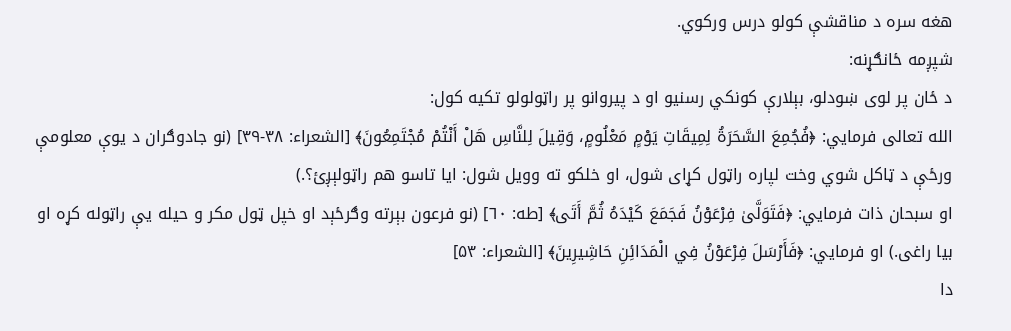هغه سره د مناقشې کولو درس ورکوي.
شپږمه ځانګړنه:
د ځان پر لوی ښودلو، بېلارې کونکي رسنیو او د پیروانو پر راټولولو تکیه کول:
الله تعالی فرمایي: ﴿فُجُمِعَ السَّحَرَةُ لِمِيقَاتِ يَوْمٍ مَعْلُومٍ، وَقِيلَ لِلنَّاسِ هَلْ أَنْتُمْ مُجْتَمِعُونَ﴾ [الشعراء: ۳۸-۳۹] (نو جادوګران د یوې معلومې ورځې د ټاکل شوي وخت لپاره راټول کړای شول، او خلکو ته وویل شول: ایا تاسو هم راټولېږئ؟.)
او سبحان ذات فرمایي: ﴿فَتَوَلَّىٰ فِرْعَوْنُ فَجَمَعَ كَيْدَهُ ثُمَّ أَتَى﴾ [طه: ٦٠] (نو فرعون بېرته وګرځېد او خپل ټول مکر و حيله یې راټوله کړه او بیا راغی.) او فرمایي: ﴿فَأَرْسَلَ فِرْعَوْنُ فِي الْمَدَائِنِ حَاشِيرِينَ﴾ [الشعراء: ۵۳]
دا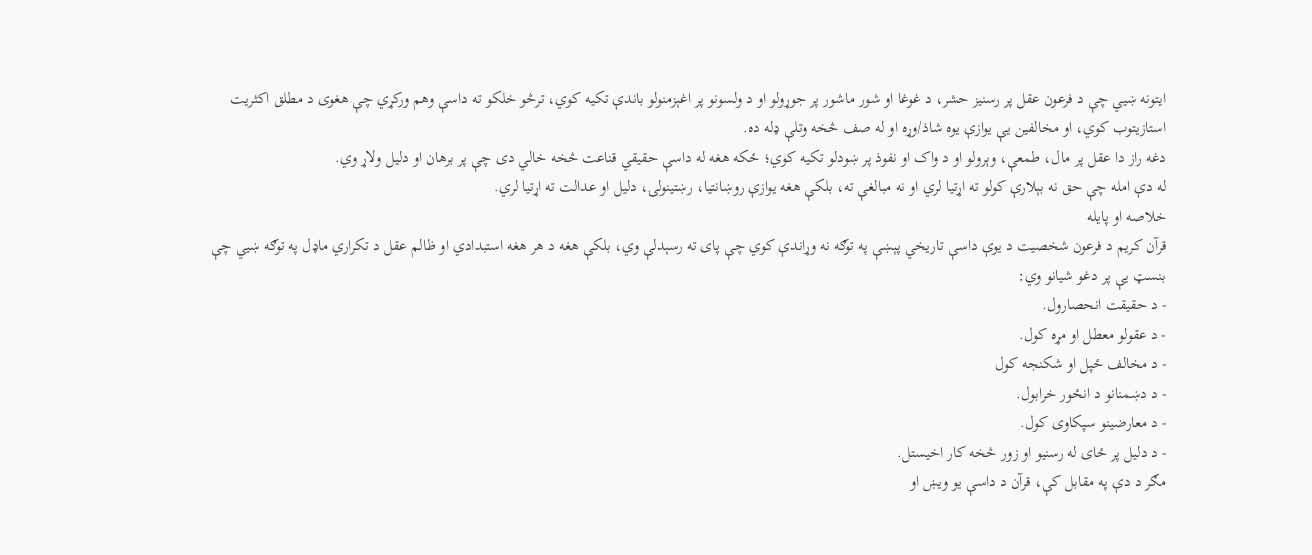ایتونه ښيي چې د فرعون عقل پر رسنیز حشر، د غوغا او شور ماشور پر جوړولو او د ولسونو پر اغېزمنولو باندې تکیه کوي، ترڅو خلکو ته داسې وهم ورکړي چې هغوی د مطلق اکثریت استازیتوب کوي، او مخالفین یې یوازې یوه شاذ/وړه او له صف څخه وتلې ډله ده.
دغه راز دا عقل پر مال، طمعې، وېرولو او د واک او نفوذ پر ښودلو تکیه کوي؛ ځکه هغه له داسې حقیقي قناعت څخه خالي دی چې پر برهان او دلیل ولاړ وي.
له دې امله چې حق نه بېلارې کولو ته اړتیا لري او نه مبالغې ته، بلکې هغه یوازې روښانتیا، رښتینولۍ، دلیل او عدالت ته اړتیا لري.
خلاصه او پایله
قرآن کریم د فرعون شخصیت د یوې داسې تاریخي پېښې په توګه نه وړاندې کوي چې پای ته رسېدلې وي، بلکې هغه د هر هغه استبدادي او ظالم عقل د تکراري ماډل په توګه ښيي چې بنسټ یې پر دغو شیانو وي:
- د حقیقت انحصارول.
- د عقولو معطل او مړه کول.
- د مخالف ځپل او شکنجه کول
- د دښمنانو د انځور خرابول.
- د معارضینو سپکاوی کول.
- د دلیل پر ځای له رسنیو او زور څخه کار اخیستل.
مګر د دې په مقابل کې، قرآن د داسې یو ویښ او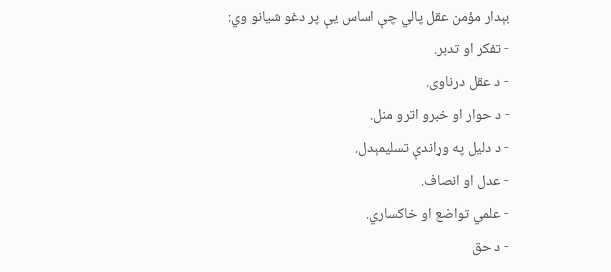بېدار مؤمن عقل پالي چې اساس یې پر دغو شیانو وي:
- تفکر او تدبر.
- د عقل درناوی.
- د حوار او خبرو اترو منل.
- د دلیل په وړاندې تسلیمېدل.
- عدل او انصاف.
- علمي تواضع او خاکساري.
- د حق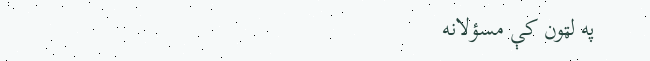په لټون کې مسؤلانه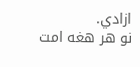ازادي.
نو هر هغه امت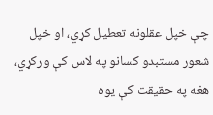چې خپل عقلونه تعطيل کړي، او خپل شعور مستبدو کسانو په لاس کې ورکړي، هغه په حقیقت کې یوه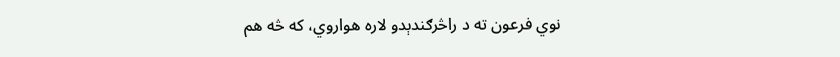نوي فرعون ته د راڅرګندېدو لاره هواروي، که څه هم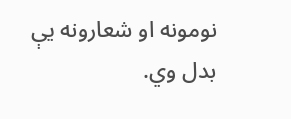نومونه او شعارونه یې بدل وي.